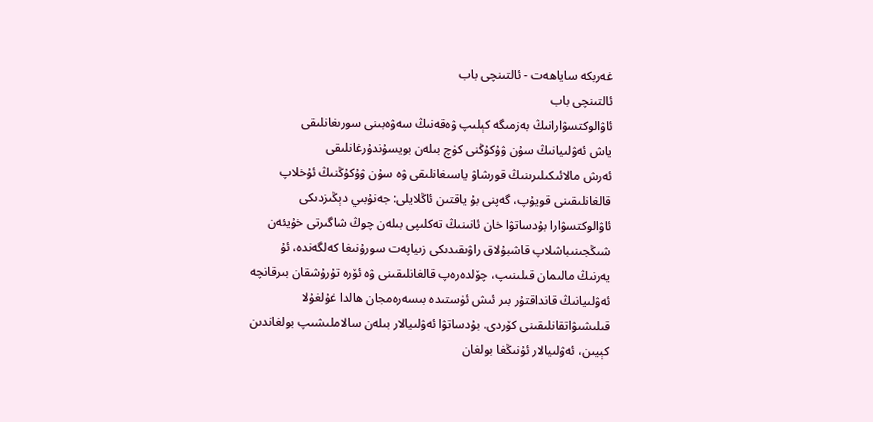غەربكە ساياھەت - ئالتىنچى باب
ئالتىنچى باب
ئاۋالوكتسۋارانىڭ بەزمىگە كېلىپ ۋەقەنىڭ سەۋەبىنى سورىغانلىقى
ياش ئەۋلىيانىڭ سۇن ۋۇكۇڭنى كۈچ بىلەن بويسۇندۇرغانلىقى
ئەرش مالائىكىلىرىنىڭ قورشاۋ ياسىغانلىقى ۋە سۇن ۋۇكۇڭنىڭ ئۇخلاپ قالغانلىقىنى قويۇپ، گەپنى بۇ ياقتىن ئاڭلايلى: جەنۇبىي دېڭىزدىكى ئاۋالوكتسۋارا بۇدساتۋا خان ئانىنىڭ تەكلىپى بىلەن چوڭ شاگىرتى خۇيئەن شىڭجىنىباشلاپ قاشبۇلاق راۋىقىدىكى زىياپەت سورۇنىغا كەلگەندە، ئۇ يەرنىڭ مالىمان قىلىنىپ، چۆلدەرەپ قالغانلىقىنى ۋە ئۆرە تۇرۇشقان بىرقانچە ئەۋلىيانىڭ قانداقتۇر بىر ئىش ئۈستىدە بىسەرەمجان ھالدا غۇلغۇلا قىلىشىۋاتقانلىقىنى كۆردى. بۇدساتۋا ئەۋلىيالار بىلەن سالاملىشىپ بولغاندىن كېيىن، ئەۋلىيالار ئۇنىڭغا بولغان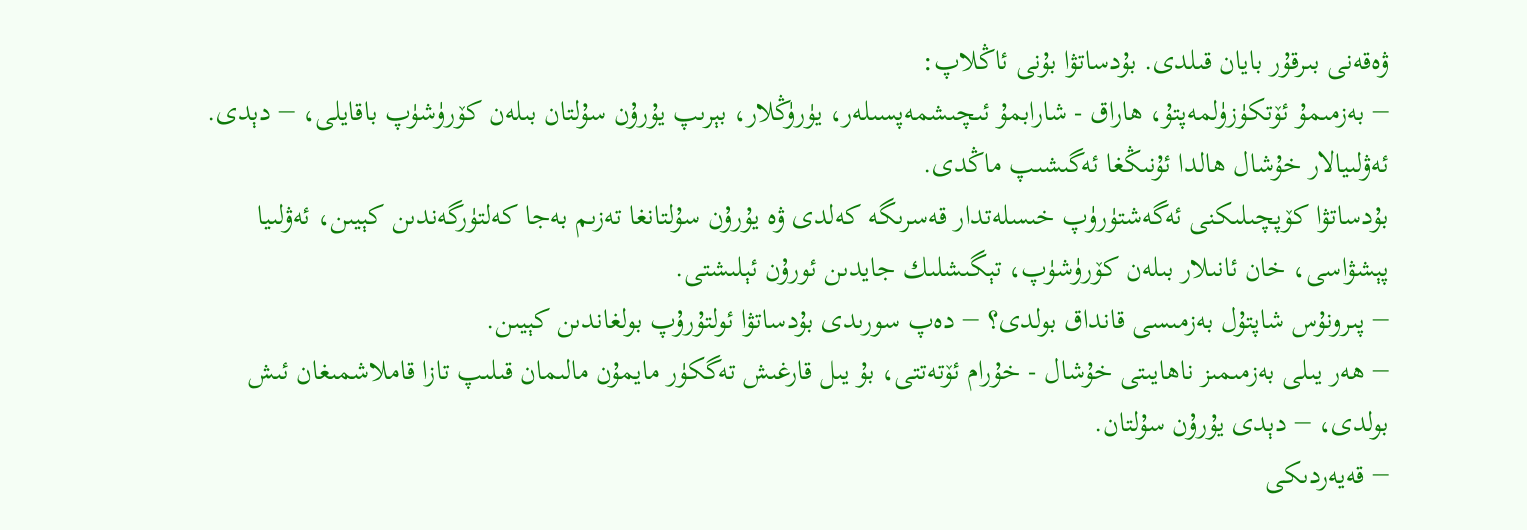ۋەقەنى بىرقۇر بايان قىلدى. بۇدساتۋا بۇنى ئاڭلاپ:
− بەزمىمۇ ئۆتكۈزۈلمەپتۇ، ھاراق - شارابمۇ ئىچىشمەپسىلەر، يۈرۈڭلار، بېرىپ يۇرۇن سۇلتان بىلەن كۆرۈشۈپ باقايلى، − دېدى.
ئەۋلىيالار خۇشال ھالدا ئۇنىڭغا ئەگىشىپ ماڭدى.
بۇدساتۋا كۆپچىلىكنى ئەگەشتۈرۈپ خىسلەتدار قەسرىگە كەلدى ۋە يۇرۇن سۇلتانغا تەزىم بەجا كەلتۈرگەندىن كېيىن، ئەۋلىيا پېشۋاسى، خان ئانىلار بىلەن كۆرۈشۈپ، تېگىشلىك جايدىن ئورۇن ئېلىشتى.
− پىرونۇس شاپتۇل بەزمىسى قانداق بولدى؟ − دەپ سورىدى بۇدساتۋا ئولتۇرۇپ بولغاندىن كېيىن.
− ھەر يىلى بەزمىمىز ناھايىتى خۇشال - خۇرام ئۆتەتتى، بۇ يىل قارغىش تەگكۈر مايمۇن مالىمان قىلىپ تازا قاملاشمىغان ئىش بولدى، − دېدى يۇرۇن سۇلتان.
− قەيەردىكى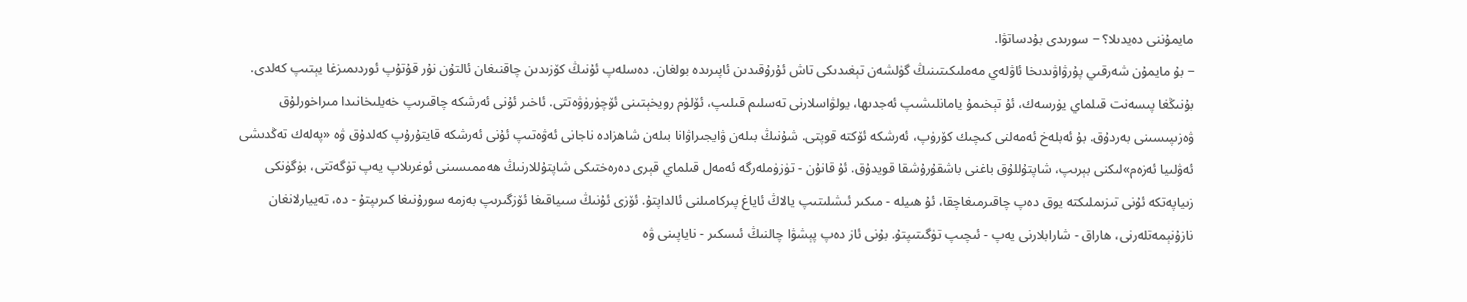مايمۇننى دەيدىلا؟ − سورىدى بۇدساتۋا.
− بۇ مايمۇن شەرقىي پۇرۋاۋىدىخا ئاۋلەي مەملىكىتىنىڭ گۈلشەن تېغىدىكى تاش ئۇرۇقىدىن ئاپىرىدە بولغان. دەسلەپ ئۇنىڭ كۆزىدىن چاقنىغان ئالتۇن نۇر قۇتۇپ ئوردىمىزغا يېتىپ كەلدى. بۇنىڭغا پىسەنت قىلماي يۈرسەك، ئۇ تېخىمۇ يامانلىشىپ ئەجدىھا، يولۋاسلارنى تەسلىم قىلىپ، ئۆلۈم رويخېتىنى ئۆچۈرۈۋەتتى. ئاخىر ئۇنى ئەرشكە چاقىرىپ خەيلىخانىدا مىراخورلۇق ۋەزىپىسىنى بەردۇق. بۇ ئەبلەخ ئەمەلنى كىچىك كۆرۈپ، ئەرشكە ئۆكتە قوپتى. شۇنىڭ بىلەن ۋايجىراۋانا بىلەن شاھزادە ناجانى ئەۋەتىپ ئۇنى ئەرشكە قايتۇرۇپ كەلدۇق ۋە «پەلەك تەڭدىشى ئەۋلىيا ئەزەم»لىكنى بېرىپ، شاپتۇللۇق باغنى باشقۇرۇشقا قويدۇق. ئۇ قانۇن - تۈزۈملەرگە ئەمەل قىلماي قېرى دەرەختىكى شاپتۇللارنىڭ ھەممىسىنى ئوغرىلاپ يەپ تۈگەتتى، بۈگۈنكى زىياپەتكە ئۇنى تىزىملىكتە يوق دەپ چاقىرمىغاچقا، ئۇ ھىيلە - مىكىر ئىشلىتىپ يالاڭ ئاياغ پىركامىلنى ئالداپتۇ. ئۆزى ئۇنىڭ سىياقىغا ئۆزگىرىپ بەزمە سورۇنىغا كىرىپتۇ - دە، تەييارلانغان نازۇنېمەتلەرنى، ھاراق - شارابلارنى يەپ - ئىچىپ تۈگىتىپتۇ. بۇنى ئاز دەپ پېشۋا چالنىڭ ئىسكىر - ناياپىنى ۋە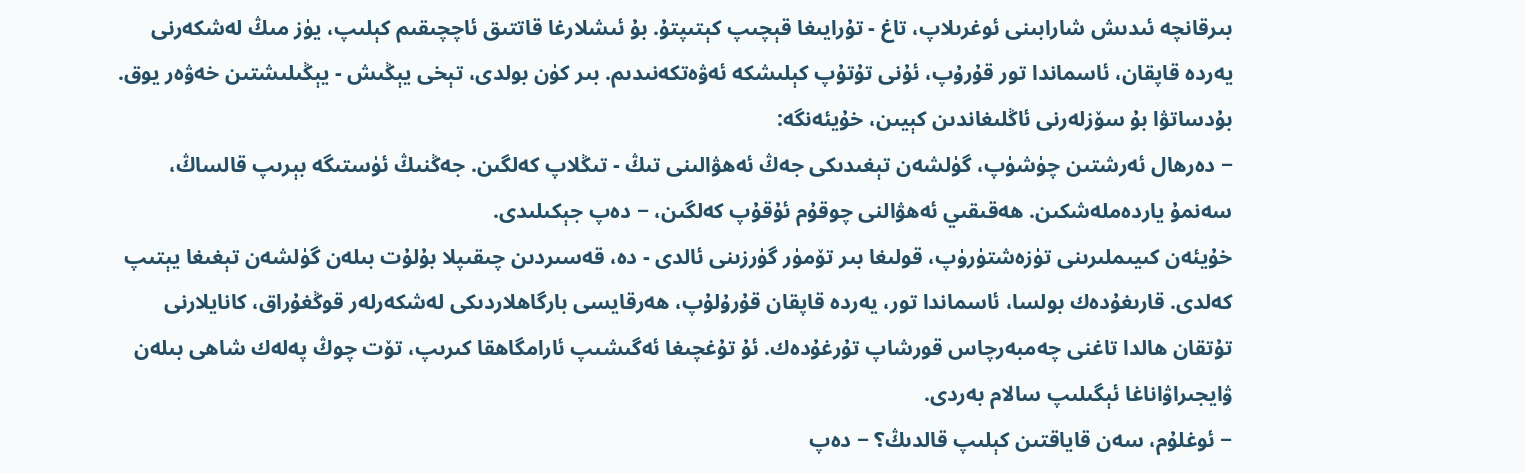بىرقانچە ئىدىش شارابىنى ئوغرىلاپ، تاغ - تۇرايىغا قېچىپ كېتىپتۇ. بۇ ئىشلارغا قاتتىق ئاچچىقىم كېلىپ، يۈز مىڭ لەشكەرنى يەردە قاپقان، ئاسماندا تور قۇرۇپ، ئۇنى تۇتۇپ كېلىشكە ئەۋەتكەنىدىم. بىر كۈن بولدى، تېخى يېڭىش - يېڭىلىشتىن خەۋەر يوق.
بۇدساتۋا بۇ سۆزلەرنى ئاڭلىغاندىن كېيىن، خۇيئەنگە:
− دەرھال ئەرشتىن چۈشۈپ، گۈلشەن تېغىدىكى جەڭ ئەھۋالىنى تىڭ - تىڭلاپ كەلگىن. جەڭنىڭ ئۈستىگە بېرىپ قالساڭ، سەنمۇ ياردەملەشكىن. ھەقىقىي ئەھۋالنى چوقۇم ئۇقۇپ كەلگىن، − دەپ جېكىلىدى.
خۇيئەن كىيىملىرىنى تۈزەشتۈرۈپ، قولىغا بىر تۆمۈر گۈرزىنى ئالدى - دە، قەسىردىن چىقىپلا بۇلۇت بىلەن گۈلشەن تېغىغا يېتىپ كەلدى. قارىغۇدەك بولسا، ئاسماندا تور، يەردە قاپقان قۇرۇلۇپ، ھەرقايسى بارگاھلاردىكى لەشكەرلەر قوڭغۇراق، كانايلارنى تۇتقان ھالدا تاغنى چەمبەرچاس قورشاپ تۇرغۇدەك. ئۇ تۇغچىغا ئەگىشىپ ئارامگاھقا كىرىپ، تۆت چوڭ پەلەك شاھى بىلەن ۋايجىراۋاناغا ئېگىلىپ سالام بەردى.
− ئوغلۇم، سەن قاياقتىن كېلىپ قالدىڭ؟ − دەپ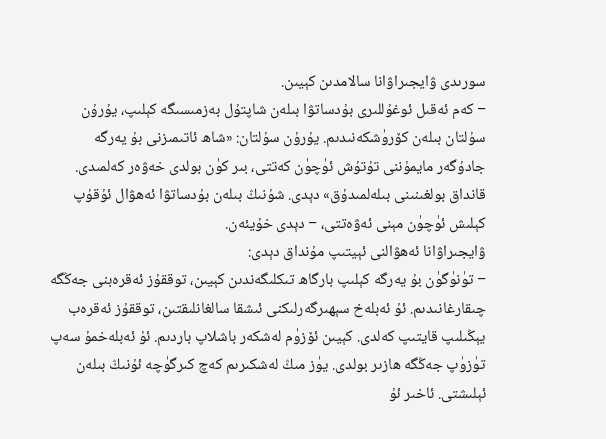سورىدى ۋايجىراۋانا سالامدىن كېيىن.
− كەم ئەقىل ئوغۇللىرى بۇدساتۋا بىلەن شاپتۇل بەزمىسىگە كېلىپ، يۇرۇن سۇلتان بىلەن كۆرۈشكەنىدىم. يۇرۇن سۇلتان: «شاھ ئاتىمىزنى بۇ يەرگە جادۇگەر مايمۇننى تۇتۇش ئۈچۈن كەتتى، بىر كۈن بولدى خەۋەر كەلمىدى. قانداق بولغىنىنى بىلەلمىدۇق» دېدى. شۇنىڭ بىلەن بۇدساتۋا ئەھۋال ئۇقۇپ كېلىش ئۈچۈن مېنى ئەۋەتتى، − دېدى خۇيئەن.
ۋايجىراۋانا ئەھۋالنى ئېيتىپ مۇنداق دېدى:
− تۈنۈگۈن بۇ يەرگە كېلىپ بارگاھ تىكلىگەندىن كېيىن، توققۇز ئەقرەبنى جەڭگە چىقارغانىدىم. ئۇ ئەبلەخ سېھىرگەرلىكنى ئىشقا سالغانلىقتىن، توققۇز ئەقرەب يېڭىلىپ قايتىپ كەلدى. كېيىن ئۆزۈم لەشكەر باشلاپ باردىم. ئۇ ئەبلەخمۇ سەپ تۈزۈپ جەڭگە ھازىر بولدى. يۈز مىڭ لەشكىرىم كەچ كىرگۈچە ئۇنىڭ بىلەن ئېلىشتى. ئاخىر ئۇ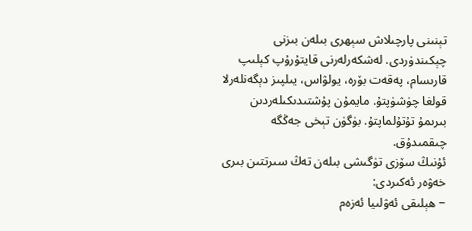تېنىنى پارچىلاش سېھرى بىلەن بىزنى چېكىندۈردى. لەشكەرلەرنى قايتۇرۇپ كېلىپ قارىسام، پەقەت بۆرە، يولۋاس، يىلپىز دېگەنلەرلا قولغا چۈشۈپتۇ. مايمۇن پۇشتىدىكىلەردىن بىرىمۇ تۇتۇلماپتۇ. بۈگۈن تېخى جەڭگە چىقمىدۇق.
ئۇنىڭ سۆزى تۈگىشى بىلەن تەڭ سىرتتىن بىرى خەۋەر ئەكىردى:
− ھېلىقى ئەۋلىيا ئەزەم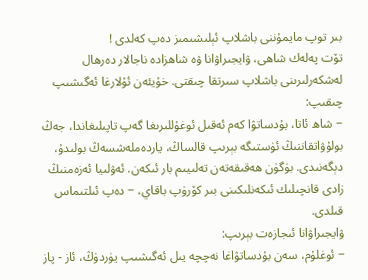بىر توپ مايمۇننى باشلاپ ئېلىشىمىز دەپ كەلدى !
تۆت پەلەك شاھى، ۋايجىراۋانا ۋە شاھزادە ناجالار دەرھال لەشكەرلىرىنى باشلاپ سىرتقا چىقتى. خۇيئەن ئۇلارغا ئەگىشىپ چىقىپ:
− شاھ ئاتا، بۇدساتۋا كەم ئەقىل ئوغۇللىرىغا گەپ تاپىلىغاندا، جەڭ بولۇۋاتقاننىڭ ئۈستىگە بېرىپ قالساڭ، ياردەملەشسەڭ بولىدۇ، دېگەنىدى. بۈگۈن ھەقىقەتەن تەلىيىم بار ئىكەن. ئەۋلىيا ئەزەمنىڭ زادى قانچىلىك ئىكەنلىكىنى بىر كۆرۈپ باقاي، − دەپ ئىلتىماس قىلدى.
ۋايجىراۋانا ئىجازەت بېرىپ:
− ئوغلۇم، سەن بۇدساتۋاغا نەچچە يىل ئەگىشىپ يۈردۈڭ، ئاز - پاز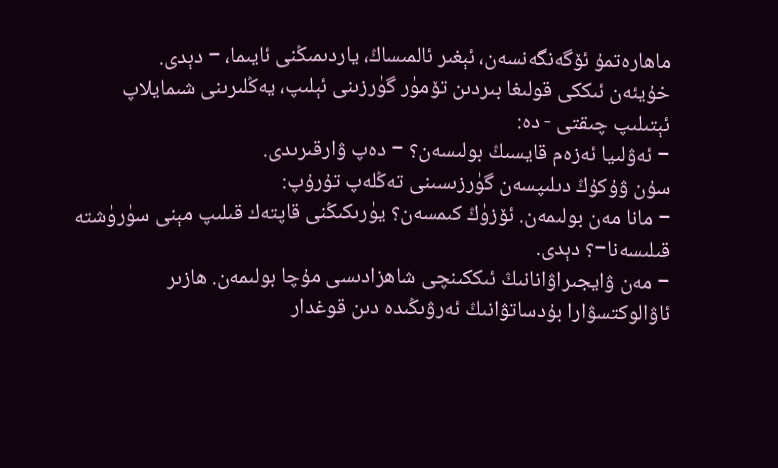ماھارەتمۇ ئۆگەنگەنسەن، ئېغىر ئالمىساڭ، ياردىمىڭنى ئايىما، − دېدى.
خۇيئەن ئىككى قولىغا بىردىن تۆمۈر گۈرزىنى ئېلىپ، يەڭلىرىنى شىمايلاپ ئېتىلىپ چىقتى - دە:
− ئەۋلىيا ئەزەم قايسىڭ بولىسەن؟ − دەپ ۋارقىرىدى.
سۇن ۋۇكۇڭ دىلىپسەن گۈرزىسىنى تەڭلەپ تۇرۇپ:
− مانا مەن بولىمەن. ئۆزۈڭ كىمسەن؟ يۈرىكىڭنى قاپتەك قىلىپ مېنى سۈرۈشتە قىلىسەنا−؟ دېدى.
− مەن ۋايجىراۋانانىڭ ئىككىنچى شاھزادىسى مۇچا بولىمەن. ھازىر ئاۋالوكتسۋارا بۇدساتۋانىڭ ئەرۋىڭىدە دىن قوغدار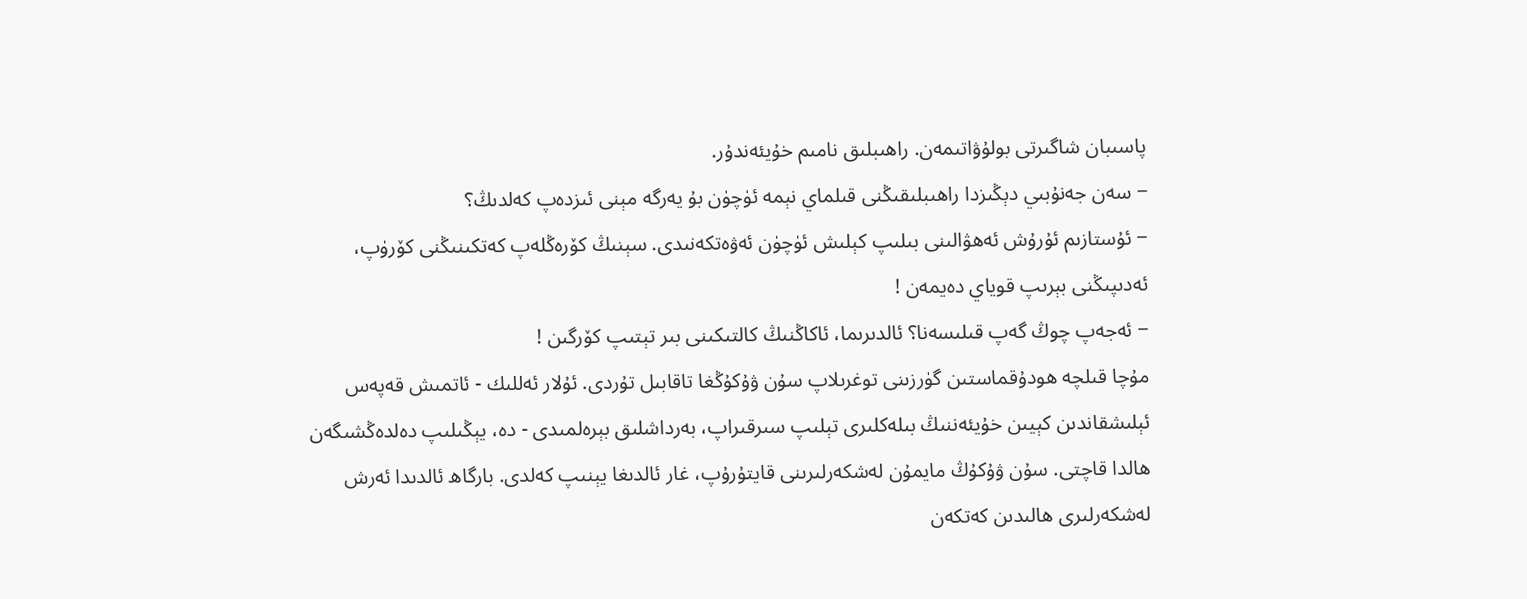پاسىبان شاگىرتى بولۇۋاتىمەن. راھىبلىق نامىم خۇيئەندۇر.
− سەن جەنۇبىي دېڭىزدا راھىبلىقىڭنى قىلماي نېمە ئۈچۈن بۇ يەرگە مېنى ئىزدەپ كەلدىڭ؟
− ئۇستازىم ئۇرۇش ئەھۋالىنى بىلىپ كېلىش ئۈچۈن ئەۋەتكەنىدى. سېنىڭ كۆرەڭلەپ كەتكىنىڭنى كۆرۈپ، ئەدىپىڭنى بېرىپ قوياي دەيمەن !
− ئەجەپ چوڭ گەپ قىلىسەنا؟ ئالدىرىما، ئاكاڭنىڭ كالتىكىنى بىر تېتىپ كۆرگىن !
مۇچا قىلچە ھودۇقماستىن گۈرزىنى توغرىلاپ سۇن ۋۇكۇڭغا تاقابىل تۇردى. ئۇلار ئەللىك - ئاتمىش قەپەس ئېلىشقاندىن كېيىن خۇيئەننىڭ بىلەكلىرى تېلىپ سىرقىراپ، بەرداشلىق بېرەلمىدى - دە، يېڭىلىپ دەلدەڭشىگەن ھالدا قاچتى. سۇن ۋۇكۇڭ مايمۇن لەشكەرلىرىنى قايتۇرۇپ، غار ئالدىغا يېنىپ كەلدى. بارگاھ ئالدىدا ئەرش لەشكەرلىرى ھالىدىن كەتكەن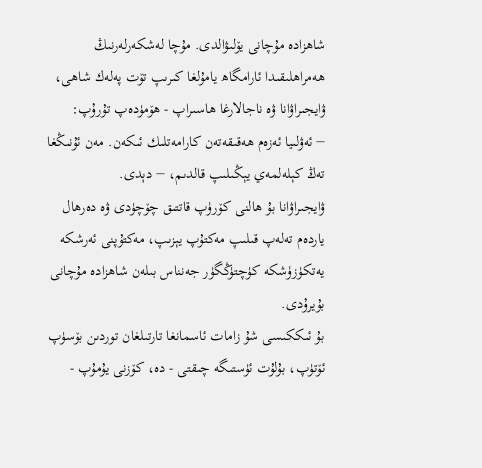شاھزادە مۇچانى يۆلىۋالدى. مۇچا لەشكەرلەرنىڭ ھەمراھلىقىدا ئارامگاھ يامۇلغا كىرىپ تۆت پەلەك شاھى، ۋايجىراۋانا ۋە ناجالارغا ھاسىراپ - ھۆمۈدەپ تۇرۇپ:
− ئەۋلىيا ئەزەم ھەقىقەتەن كارامەتلىك ئىكەن. مەن ئۇنىڭغا تەڭ كېلەلمەي يېڭىلىپ قالدىم، − دېدى.
ۋايجىراۋانا بۇ ھالنى كۆرۈپ قاتتىق چۆچۈدى ۋە دەرھال ياردەم تەلەپ قىلىپ مەكتۇپ يېزىپ، مەكتۇپنى ئەرشكە يەتكۈزۈشكە كۈچتۈڭگۈر جەنناس بىلەن شاھزادە مۇچانى بۇيرۇدى.
بۇ ئىككىسى شۇ زامات ئاسمانغا تارتىلغان توردىن بۆسۈپ ئۆتۈپ، بۇلۇت ئۈستىگە چىقتى - دە، كۆزنى يۇمۇپ -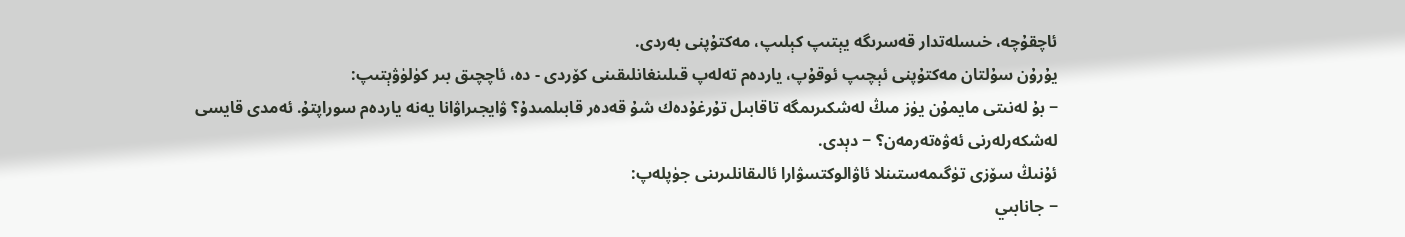ئاچقۇچە، خىسلەتدار قەسرىگە يېتىپ كېلىپ، مەكتۇپنى بەردى.
يۇرۇن سۇلتان مەكتۇپنى ئېچىپ ئوقۇپ، ياردەم تەلەپ قىلىنغانلىقىنى كۆردى - دە، ئاچچىق بىر كۈلۈۋېتىپ:
− بۇ لەنىتى مايمۇن يۈز مىڭ لەشكىرىمگە تاقابىل تۇرغۇدەك شۇ قەدەر قابىلمىدۇ؟ ۋايجىراۋانا يەنە ياردەم سوراپتۇ. ئەمدى قايسى لەشكەرلەرنى ئەۋەتەرمەن؟ − دېدى.
ئۇنىڭ سۆزى تۈگىمەستىنلا ئاۋالوكتسۋارا ئالىقانلىرىنى جۈپلەپ:
− جانابىي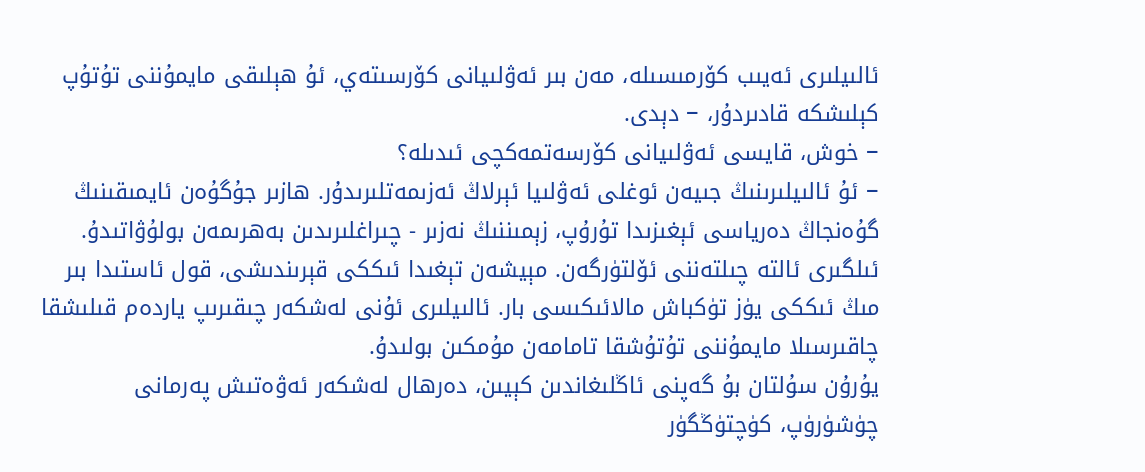ئالىيلىرى ئەيىب كۆرمىسىلە، مەن بىر ئەۋلىيانى كۆرسىتەي، ئۇ ھېلىقى مايمۇننى تۇتۇپ كېلىشكە قادىردۇر، − دېدى.
− خوش، قايسى ئەۋلىيانى كۆرسەتمەكچى ئىدىلە؟
− ئۇ ئالىيلىرىنىڭ جىيەن ئوغلى ئەۋلىيا ئېرلاڭ ئەزىمەتلىرىدۇر. ھازىر جۇگۇەن ئايمىقىنىڭ گۇەنجاڭ دەرياسى ئېغىزىدا تۇرۇپ، زېمىننىڭ نەزىر - چىراغلىرىدىن بەھرىمەن بولۇۋاتىدۇ. ئىلگىرى ئالتە چىلتەننى ئۆلتۈرگەن. مېيشەن تېغىدا ئىككى قېرىندىشى، قول ئاستىدا بىر مىڭ ئىككى يۈز تۈكباش مالائىكىسى بار. ئالىيلىرى ئۇنى لەشكەر چىقىرىپ ياردەم قىلىشقا چاقىرسىلا مايمۇننى تۇتۇشقا تامامەن مۇمكىن بولىدۇ.
يۇرۇن سۇلتان بۇ گەپنى ئاڭلىغاندىن كېيىن، دەرھال لەشكەر ئەۋەتىش پەرمانى چۈشۈرۈپ، كۈچتۈڭگۈر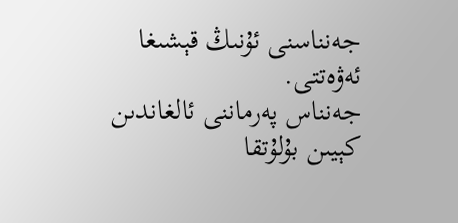جەنناسنى ئۇنىڭ قېشىغا ئەۋەتتى.
جەنناس پەرماننى ئالغاندىن كېيىن بۇلۇتقا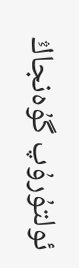ئولتۇرۇپ گۇەنجاڭ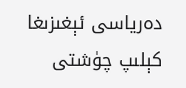دەرياسى ئېغىزىغا كېلىپ چۈشتى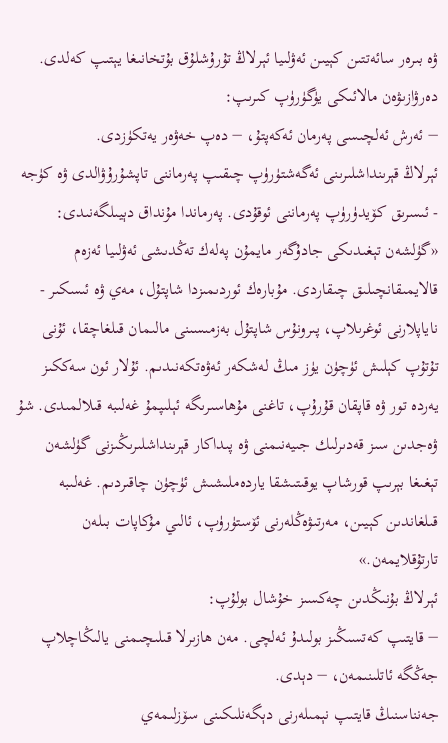ۋە بىرەر سائەتتىن كېيىن ئەۋلىيا ئېرلاڭ تۇرۇشلۇق بۇتخانىغا يېتىپ كەلدى. دەرۋازىۋەن مالائىكى يۈگۈرۈپ كىرىپ:
− ئەرش ئەلچىسى پەرمان ئەكەپتۇ، − دەپ خەۋەر يەتكۈزدى.
ئېرلاڭ قېرىنداشلىرىنى ئەگەشتۈرۈپ چىقىپ پەرماننى تاپشۇرۇۋالدى ۋە كۈجە - ئىسرىق كۆيدۈرۈپ پەرماننى ئوقۇدى. پەرماندا مۇنداق دېيىلگەنىدى:
«گۈلشەن تېغىدىكى جادۇگەر مايمۇن پەلەك تەڭدىشى ئەۋلىيا ئەزەم قالايمىقانچىلىق چىقاردى. مۇبارەك ئوردىمىزدا شاپتۇل، مەي ۋە ئىسكىر - ناياپلارنى ئوغرىلاپ، پىرونۇس شاپتۇل بەزمىسىنى مالىمان قىلغاچقا، ئۇنى تۇتۇپ كېلىش ئۈچۈن يۈز مىڭ لەشكەر ئەۋەتكەنىدىم. ئۇلار ئون سەككىز يەردە تور ۋە قاپقان قۇرۇپ، تاغنى مۇھاسىرىگە ئېلىپمۇ غەلىبە قىلالمىدى. شۇ ۋەجدىن سىز قەدىرلىك جىيەنىمنى ۋە پىداكار قېرىنداشلىرىڭىزنى گۈلشەن تېغىغا بېرىپ قورشاپ يوقىتىشقا ياردەملىشىش ئۈچۈن چاقىردىم. غەلىبە قىلغاندىن كېيىن، مەرتىۋەڭلەرنى ئۆستۈرۈپ، ئالىي مۇكاپات بىلەن تارتۇقلايمەن.»
ئېرلاڭ بۇنىڭدىن چەكسىز خۇشال بولۇپ:
− قايتىپ كەتسىڭىز بولىدۇ ئەلچى. مەن ھازىرلا قىلىچىمنى يالىڭاچلاپ جەڭگە ئاتلىنىمەن، − دېدى.
جەنناسنىڭ قايتىپ نېمىلەرنى دېگەنلىكىنى سۆزلىمەي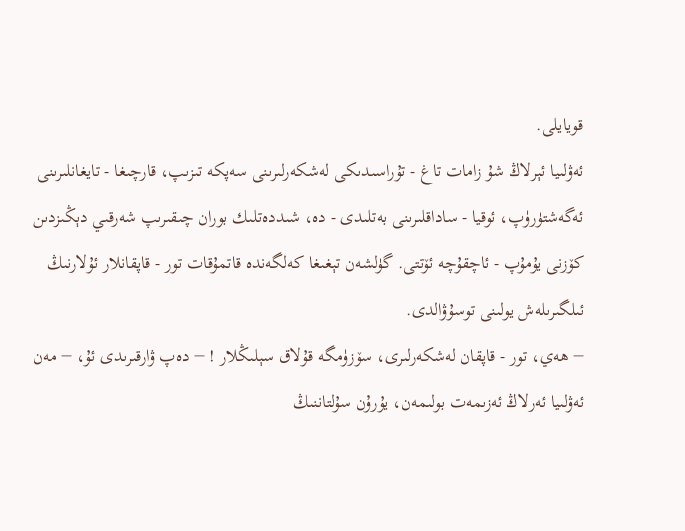قويايلى.
ئەۋلىيا ئېرلاڭ شۇ زامات تاغ - تۇراسىدىكى لەشكەرلىرىنى سەپكە تىزىپ، قارچىغا - تايغانلىرىنى ئەگەشتۈرۈپ، ئوقيا - ساداقلىرىنى بەتلىدى - دە، شىددەتلىك بوران چىقىرىپ شەرقىي دېڭىزدىن كۆزنى يۇمۇپ - ئاچقۇچە ئۆتتى. گۈلشەن تېغىغا كەلگەندە قاتمۇقات تور - قاپقانلار ئۇلارنىڭ ئىلگىرىلەش يولىنى توسۇۋالدى.
− ھەي، تور - قاپقان لەشكەرلىرى، سۆزۈمگە قۇلاق سېلىڭلار ! − دەپ ۋارقىرىدى ئۇ، − مەن ئەۋلىيا ئەرلاڭ ئەزىمەت بولىمەن، يۇرۇن سۇلتاننىڭ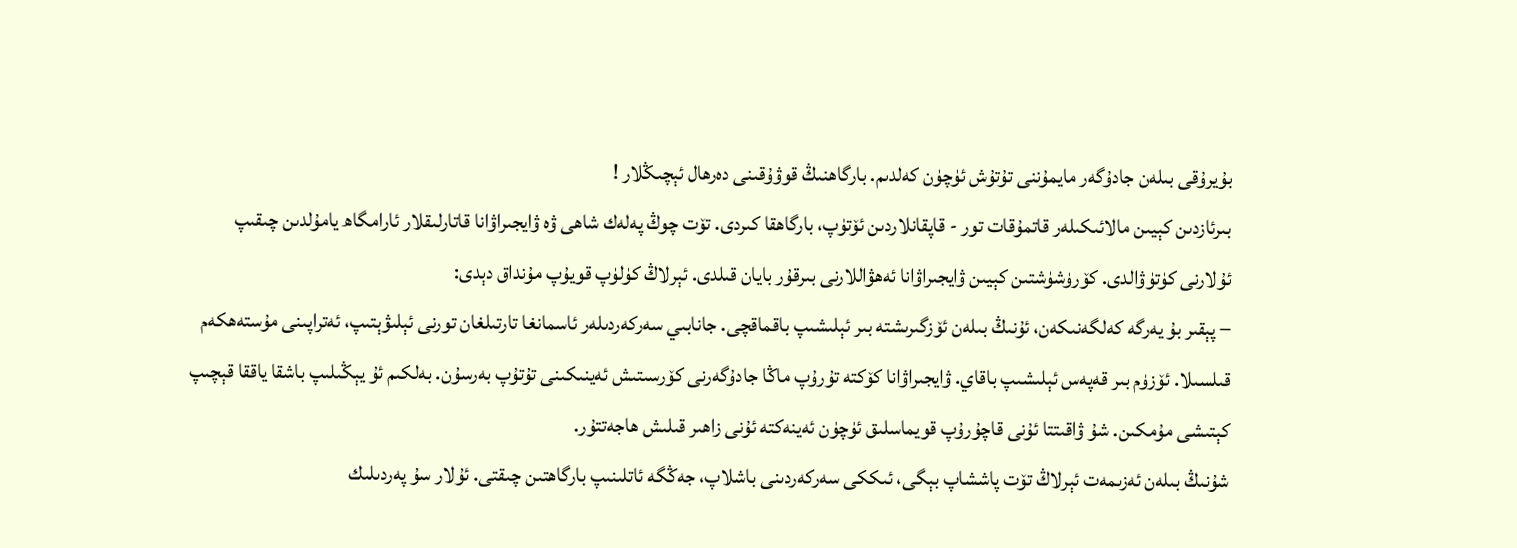بۇيرۇقى بىلەن جادۇگەر مايمۇننى تۇتۇش ئۈچۈن كەلدىم. بارگاھنىڭ قوۋۇقىنى دەرھال ئېچىڭلار !
بىرئازدىن كېيىن مالائىكىلەر قاتمۇقات تور - قاپقانلاردىن ئۆتۈپ، بارگاھقا كىردى. تۆت چوڭ پەلەك شاھى ۋە ۋايجىراۋانا قاتارلىقلار ئارامگاھ يامۇلدىن چىقىپ ئۇلارنى كۈتۈۋالدى. كۆرۈشۈشتىن كېيىن ۋايجىراۋانا ئەھۋاللارنى بىرقۇر بايان قىلدى. ئېرلاڭ كۈلۈپ قويۇپ مۇنداق دېدى:
− پېقىر بۇ يەرگە كەلگەنىكەن، ئۇنىڭ بىلەن ئۆزگىرىشتە بىر ئېلىشىپ باقماقچى. جانابىي سەركەردىلەر ئاسمانغا تارتىلغان تورنى ئېلىۋېتىپ، ئەتراپىنى مۇستەھكەم قىلسىلا. ئۆزۈم بىر قەپەس ئېلىشىپ باقاي. ۋايجىراۋانا كۆكتە تۇرۇپ ماڭا جادۇگەرنى كۆرسىتىش ئەينىكىنى تۇتۇپ بەرسۇن. بەلكىم ئۇ يېڭىلىپ باشقا ياققا قېچىپ كېتىشى مۇمكىن. شۇ ۋاقىتتا ئۇنى قاچۇرۇپ قويماسلىق ئۈچۈن ئەينەكتە ئۇنى زاھىر قىلىش ھاجەتتۇر.
شۇنىڭ بىلەن ئەزىمەت ئېرلاڭ تۆت پاششاپ بېگى، ئىككى سەركەردىنى باشلاپ، جەڭگە ئاتلىنىپ بارگاھتىن چىقتى. ئۇلار سۇ پەردىلىك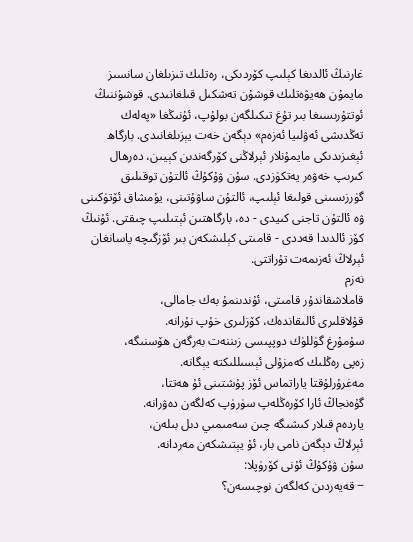غارنىڭ ئالدىغا كېلىپ كۆردىكى، رەتلىك تىزىلغان سانسىز مايمۇن ھەيۋەتلىك قوشۇن تەشكىل قىلغانىدى. قوشۇننىڭ ئوتتۇرىسىغا بىر تۇغ تىكىلگەن بولۇپ، ئۇنىڭغا «پەلەك تەڭدىشى ئەۋلىيا ئەزەم» دېگەن خەت يېزىلغانىدى. بارگاھ ئېغىزىدىكى مايمۇنلار ئېرلاڭنى كۆرگەندىن كېيىن، دەرھال كىرىپ خەۋەر يەتكۈزدى. سۇن ۋۇكۇڭ ئالتۇن توقىلىق گۈرزىسىنى قولىغا ئېلىپ، ئالتۇن ساۋۇتىنى، يۇمشاق ئۆتۈكىنى ۋە ئالتۇن تاجنى كىيدى - دە، بارگاھتىن ئېتىلىپ چىقتى. ئۇنىڭ كۆز ئالدىدا قەددى - قامىتى كېلىشكەن بىر ئۆزگىچە ياسانغان ئېرلاڭ ئەزىمەت تۇراتتى.
نەزم
قاملاشقاندۇر قامىتى، ئۇندىنمۇ بەك جامالى،
قۇلاقلىرى ئالىقاندەك، كۆزلىرى خۇپ نۇرانە.
سۇمۇرغ گۈللۈك دوپپىسى زىننەت بەرگەن ھۆسنىگە،
زەپى رەڭلىك كەمزۇلى ئېسىللىكتە يېگانە.
مەغرۇرلۇقتا ياراتماس ئۆز پۇشتىنى ئۇ ھەتتا،
گۇەنجاڭ ئارا كۆرەڭلەپ سۈرۈپ كەلگەن دەۋرانە.
ياردەم قىلار كىشىگە چىن سەمىمىي دىل بىلەن،
ئېرلاڭ دېگەن نامى بار، ئۇ يېتىشكەن مەردانە.
سۇن ۋۇكۇڭ ئۇنى كۆرۈپلا:
− قەيەردىن كەلگەن نوچىسەن؟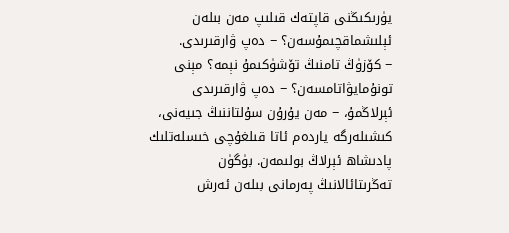يۈرىكىڭنى قاپتەك قىلىپ مەن بىلەن ئېلىشماقچىمۇسەن؟ − دەپ ۋارقىرىدى.
− كۆزۈڭ تامنىڭ تۆشۈكىمۇ نېمە؟ مېنى تونۇمايۋاتامسەن؟ − دەپ ۋارقىرىدى ئېرلاڭمۇ، − مەن يۇرۇن سۇلتاننىڭ جىيەنى، كىشىلەرگە ياردەم ئاتا قىلغۇچى خىسلەتلىك پادىشاھ ئېرلاڭ بولىمەن. بۈگۈن تەڭرىتائالانىڭ پەرمانى بىلەن ئەرش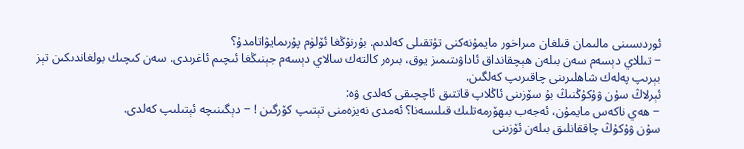ئوردىسىنى مالىمان قىلغان مىراخور مايمۇنەكنى تۇتقىلى كەلدىم. بۇرنۇڭغا ئۆلۈم پۇرىمايۋاتامدۇ؟
− تىللاي دېسەم سەن بىلەن ھېچقانداق ئاداۋىتىمىز يوق، بىرەر كالتەك سالاي دېسەم جېنىڭغا ئىچىم ئاغرىدى. سەن كىچىك بولغاندىكىن تېز بېرىپ پەلەك شاھلىرىنى چاقىرىپ كەلگىن.
ئېرلاڭ سۇن ۋۇكۇڭنىڭ بۇ سۆزىنى ئاڭلاپ قاتتىق ئاچچىقى كەلدى ۋە:
− ھەي ناكەس مايمۇن، ئەجەب بىھۆرمەتلىك قىلىسەنا؟ ئەمدى نەيزەمنى تېتىپ كۆرگىن ! − دېگىنىچە ئېتىلىپ كەلدى.
سۇن ۋۇكۇڭ چاققانلىق بىلەن ئۆزىنى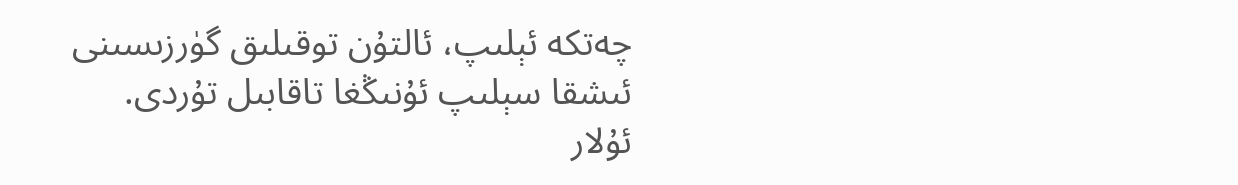چەتكە ئېلىپ، ئالتۇن توقىلىق گۈرزىسىنى ئىشقا سېلىپ ئۇنىڭغا تاقابىل تۇردى. ئۇلار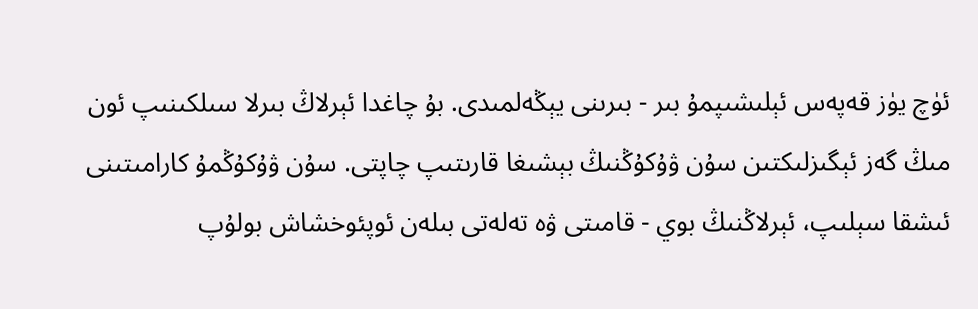ئۈچ يۈز قەپەس ئېلىشىپمۇ بىر - بىرىنى يېڭەلمىدى. بۇ چاغدا ئېرلاڭ بىرلا سىلكىنىپ ئون مىڭ گەز ئېگىزلىكتىن سۇن ۋۇكۇڭنىڭ بېشىغا قارىتىپ چاپتى. سۇن ۋۇكۇڭمۇ كارامىتىنى ئىشقا سېلىپ، ئېرلاڭنىڭ بوي - قامىتى ۋە تەلەتى بىلەن ئوپئوخشاش بولۇپ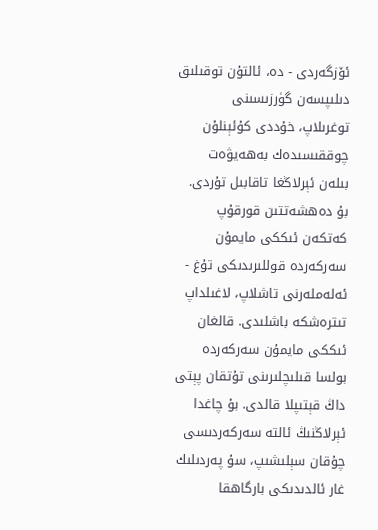ئۆزگەردى - دە، ئالتۇن توقىلىق دىلىپسەن گۈرزىسىنى توغرىلاپ، خۇددى كۇئېنلۇن چوققىسىدەك بەھەيۋەت بىلەن ئېرلاڭغا تاقابىل تۇردى. بۇ دەھشەتتىن قورقۇپ كەتكەن ئىككى مايمۇن سەركەردە قوللىرىدىكى تۇغ - ئەلەملەرنى تاشلاپ، لاغىلداپ تىترەشكە باشلىدى. قالغان ئىككى مايمۇن سەركەردە بولسا قىلىچلىرىنى تۇتقان پېتى داڭ قېتىپلا قالدى. بۇ چاغدا ئېرلاڭنىڭ ئالتە سەركەردىسى چۇقان سېلىشىپ، سۇ پەردىلىك غار ئالدىدىكى بارگاھقا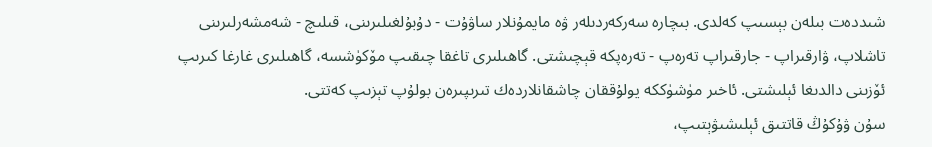شىددەت بىلەن بېسىپ كەلدى. بىچارە سەركەردىلەر ۋە مايمۇنلار ساۋۇت - دۇبۇلغىلىرىنى، قىلىچ - شەمشەرلىرىنى تاشلاپ، ۋارقىراپ - جارقىراپ تەرەپ - تەرەپكە قېچىشتى. گاھىلىرى تاغقا چىقىپ مۆكۈشسە، گاھىلىرى غارغا كىرىپ ئۆزىنى دالدىغا ئېلىشتى. ئاخىر مۈشۈككە يولۇققان چاشقانلاردەك تىرىپىرەن بولۇپ تېزىپ كەتتى.
سۇن ۋۇكۇڭ قاتتىق ئېلىشىۋېتىپ،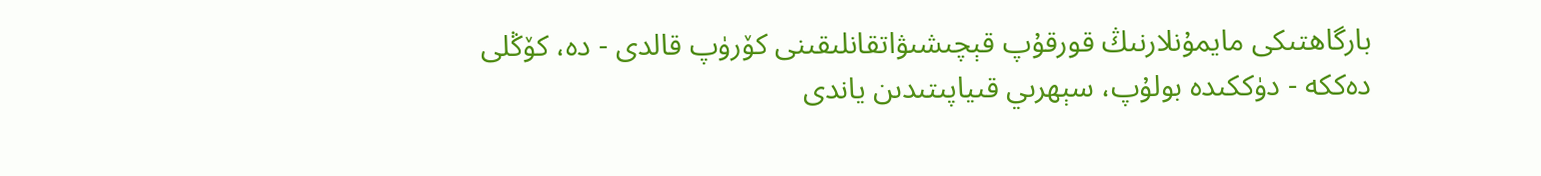بارگاھتىكى مايمۇنلارنىڭ قورقۇپ قېچىشىۋاتقانلىقىنى كۆرۈپ قالدى - دە، كۆڭلى دەككە - دۈككىدە بولۇپ، سېھرىي قىياپىتىدىن ياندى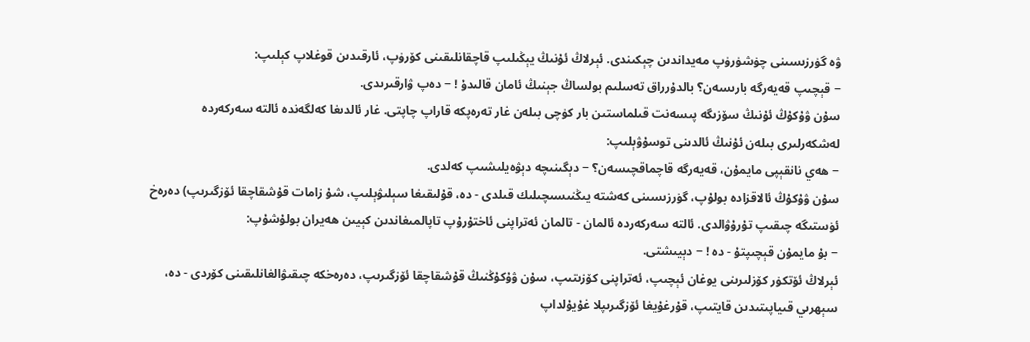ۋە گۈرزىسىنى چۈشۈرۈپ مەيداندىن چېكىندى. ئېرلاڭ ئۇنىڭ يېڭىلىپ قاچقانلىقىنى كۆرۈپ، ئارقىدىن قوغلاپ كېلىپ:
− قېچىپ قەيەرگە بارىسەن؟ بالدۇرراق تەسلىم بولساڭ جېنىڭ ئامان قالىدۇ ! − دەپ ۋارقىرىدى.
سۇن ۋۇكۇڭ ئۇنىڭ سۆزىگە پىسەنت قىلماستىن بار كۈچى بىلەن غار تەرەپكە قاراپ چاپتى. غار ئالدىغا كەلگەندە ئالتە سەركەردە لەشكەرلىرى بىلەن ئۇنىڭ ئالدىنى توسۇۋېلىپ:
− ھەي نانقېپى مايمۇن، قەيەرگە قاچماقچىسەن؟ − دېگىنىچە دېۋەيلىشىپ كەلدى.
سۇن ۋۇكۇڭ ئالاقزادە بولۇپ، گۈرزىسىنى كەشتە يىڭنىسىچىلىك قىلدى - دە، قۇلىقىغا سېلىۋېلىپ، شۇ زامات قۇشقاچقا ئۆزگىرىپ) دەرەخ ئۈستىگە چىقىپ تۇرۇۋالدى. ئالتە سەركەردە ئالمان - تالمان ئەتراپنى ئاختۇرۇپ تاپالمىغاندىن كېيىن ھەيران بولۇشۇپ:
− بۇ مايمۇن قېچىپتۇ - دە ! − دېيىشتى.
ئېرلاڭ ئۆتكۈر كۆزلىرىنى يوغان ئېچىپ، ئەتراپنى كۆزىتىپ، سۇن ۋۇكۇڭنىڭ قۇشقاچقا ئۆزگىرىپ، دەرەخكە چىقىۋالغانلىقىنى كۆردى - دە، سېھرىي قىياپىتىدىن قايتىپ، قۇرغۇيغا ئۆزگىرىپلا غۇيۇلداپ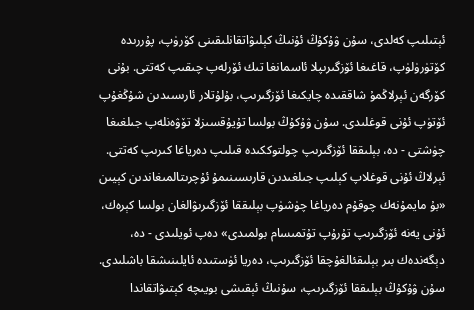ئېتىلىپ كەلدى، سۇن ۋۇكۇڭ ئۇنىڭ كېلىۋاتقانلىقىنى كۆرۈپ، پۇررىدە كۆتۈرۈلۈپ، قاغىغا ئۆزگىرىپلا ئاسمانغا تىك ئۆرلەپ چىقىپ كەتتى. بۇنى كۆرگەن ئېرلاڭمۇ شاققىدە چايكىغا ئۆزگىرىپ، بۇلۇتلار ئارىسىدىن شۇڭغۇپ ئۆتۈپ ئۇنى قوغلىدى. سۇن ۋۇكۇڭ بولسا تۇيۇقسىزلا تۆۋەنلەپ جىلغىغا چۈشتى - دە، بېلىققا ئۆزگىرىپ چولتوككىدە قىلىپ دەرياغا كىرىپ كەتتى. ئېرلاڭ ئۇنى قوغلاپ كېلىپ جىلغىدىن قارىسىنىمۇ ئۇچرىتالمىغاندىن كېيىن «بۇ مايمۇنەك چوقۇم دەرياغا چۈشۈپ بېلىققا ئۆزگىرىۋالغان بولسا كېرەك، ئۇنى يەنە ئۆزگىرىپ تۇرۇپ تۇتمىسام بولمىدى» دەپ ئويلىدى - دە، دېگەندەك بىر بېلىقئالغۇچقا ئۆزگىرىپ، دەريا ئۈستىدە ئايلىنىشقا باشلىدى. سۇن ۋۇكۇڭ بېلىققا ئۆزگىرىپ، سۇنىڭ ئېقىشى بويىچە كېتىۋاتقاندا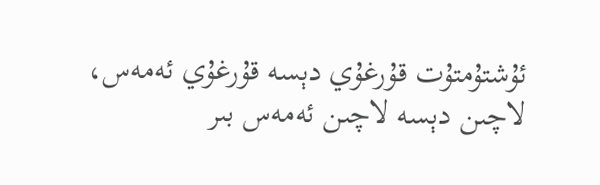ئۇشتۇمتۇت قۇرغۇي دېسە قۇرغۇي ئەمەس، لاچىن دېسە لاچىن ئەمەس بىر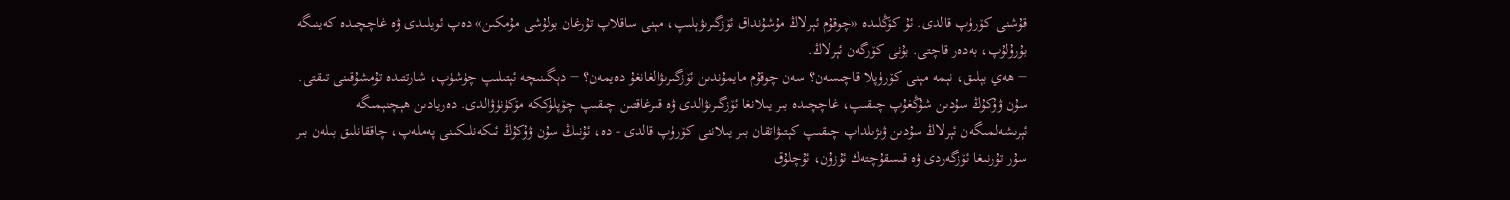قۇشنى كۆرۈپ قالدى. ئۇ كۆڭلىدە «چوقۇم ئېرلاڭ مۇشۇنداق ئۆزگىرىۋېلىپ، مېنى ساقلاپ تۇرغان بولۇشى مۇمكىن» دەپ ئويلىدى ۋە غاچچىدە كەينىگە بۇرۇلۇپ، بەدەر قاچتى. بۇنى كۆرگەن ئېرلاڭ.
− ھەي بېلىق، نېمە مېنى كۆرۈپلا قاچىسەن؟ سەن چوقۇم مايمۇندىن ئۆزگىرىۋالغانغۇ دەيمەن؟ − دېگىنىچە ئېتىلىپ چۈشۈپ، شارتتىدە تۇمشۇقىنى تىقتى. سۇن ۋۇكۇڭ سۇدىن شۇڭغۇپ چىقىپ، غاچچىدە بىر يىلانغا ئۆزگىرىۋالدى ۋە قىرغاقتىن چىقىپ چۆپلۈككە مۆكۈنۈۋالدى. دەريادىن ھېچنېمىگە ئېرىشەلمىگەن ئېرلاڭ سۇدىن ۋىژىلداپ چىقىپ كېتىۋاتقان بىر يىلاننى كۆرۈپ قالدى - دە، ئۇنىڭ سۇن ۋۇكۇڭ ئىكەنلىكىنى پەملەپ، چاققانلىق بىلەن بىر سۇر تۇرنىغا ئۆزگەردى ۋە قىسقۇچتەك ئۇزۇن، ئۇچلۇق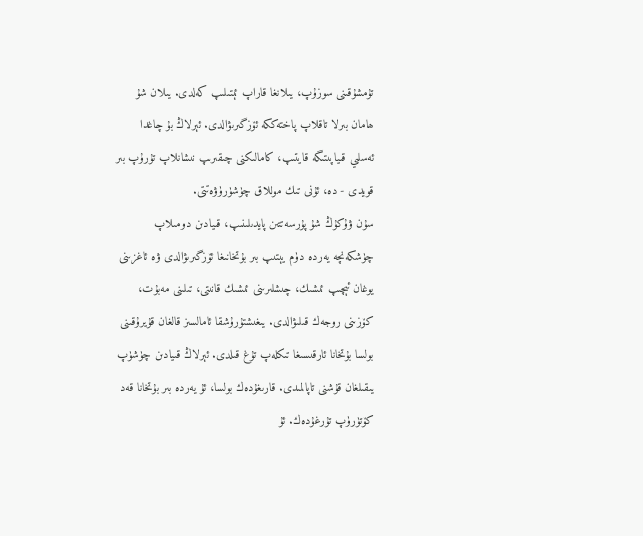تۇمشۇقىنى سوزۇپ، يىلانغا قاراپ ئېتىلىپ كەلدى. يىلان شۇ ھامان بىرلا تاقلاپ پاختەككە ئۆزگىرىۋالدى. ئېرلاڭ بۇ چاغدا ئەسلىي قىياپىتىگە قايتىپ، كامالىكنى چىقىرىپ نىشانلاپ تۇرۇپ بىر قويدى - دە، ئۇنى تىك موللاق چۈشۈرۈۋەتتى.
سۇن ۋۇكۇڭ شۇ پۇرسەتتىن پايدىلىنىپ، قىيادىن دومىلاپ چۈشكەنچە يەردە دۈم يېتىپ بىر بۇتخانىغا ئۆزگىرىۋالدى ۋە ئاغزىنى يوغان ئېچىپ ئىشىك، چىشلىرىنى ئىشىك قانىتى، تىلىنى مەبۇت، كۆزىنى روجەك قىلىۋالدى. يىغىشتۇرۇشقا ئامالسىز قالغان قۇيرۇقىنى بولسا بۇتخانا ئارقىسىغا تىكلەپ تۇغ قىلدى. ئېرلاڭ قىيادىن چۈشۈپ يىقىلغان قۇشنى تاپالمىدى. قارىغۇدەك بولسا، ئۇ يەردە بىر بۇتخانا قەد كۆتۈرۈپ تۇرغۇدەك. ئۇ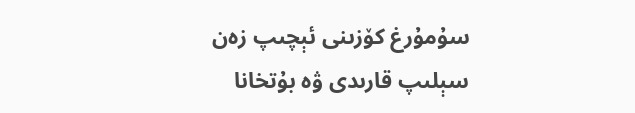سۇمۇرغ كۆزىنى ئېچىپ زەن سېلىپ قارىدى ۋە بۇتخانا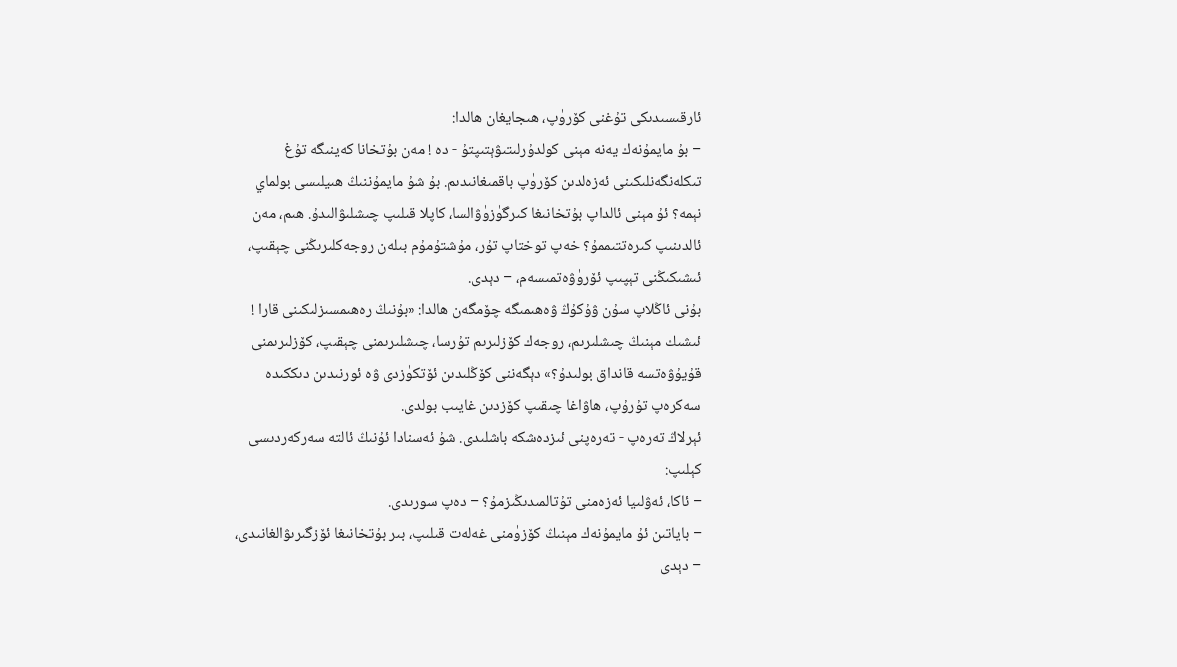ئارقىسىدىكى تۇغنى كۆرۈپ، ھىجايغان ھالدا:
− بۇ مايمۇنەك يەنە مېنى كولدۇرلىتىۋېتىپتۇ - دە ! مەن بۇتخانا كەينىگە تۇغ تىكلەنگەنلىكىنى ئەزەلدىن كۆرۈپ باقمىغانىدىم. بۇ شۇ مايمۇننىڭ ھىيلىسى بولماي نېمە؟ ئۇ مېنى ئالداپ بۇتخانىغا كىرگۈزۈۋالسا، كاپلا قىلىپ چىشلىۋالىدۇ. ھىم، مەن ئالدىنىپ كىرەتتىممۇ؟ خەپ توختاپ تۇر، مۇشتۇمۇم بىلەن روجەكلىرىڭنى چېقىپ، ئىشىكىڭنى تېپىپ ئۆرۈۋەتمىسەم، − دېدى.
بۇنى ئاڭلاپ سۇن ۋۇكۇڭ ۋەھىمىگە چۆمگەن ھالدا: «بۇنىڭ رەھىمسىزلىكىنى قارا ! ئىشىك مېنىڭ چىشلىرىم، روجەك كۆزلىرىم تۇرسا، چىشلىرىمنى چېقىپ، كۆزلىرىمنى قۇيۇۋەتسە قانداق بولىدۇ؟» دېگەننى كۆڭلىدىن ئۆتكۈزدى ۋە ئورنىدىن دىككىدە سەكرەپ تۇرۇپ، ھاۋاغا چىقىپ كۆزدىن غايىب بولدى.
ئېرلاڭ تەرەپ - تەرەپنى ئىزدەشكە باشلىدى. شۇ ئەسنادا ئۇنىڭ ئالتە سەركەردىسى كېلىپ:
− ئاكا، ئەۋلىيا ئەزەمنى تۇتالمىدىڭىزمۇ؟ − دەپ سورىدى.
− باياتىن ئۇ مايمۇنەك مېنىڭ كۆزۈمنى غەلەت قىلىپ، بىر بۇتخانىغا ئۆزگىرىۋالغانىدى، − دېدى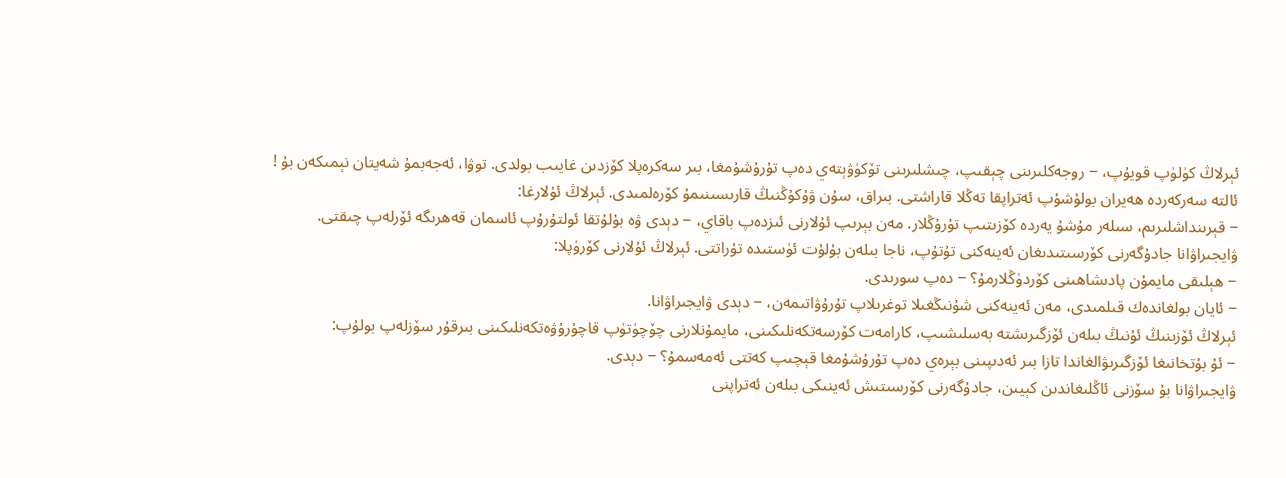ئېرلاڭ كۈلۈپ قويۇپ، − روجەكلىرىنى چېقىپ، چىشلىرىنى تۆكۈۋېتەي دەپ تۇرۇشۇمغا، بىر سەكرەپلا كۆزدىن غايىب بولدى. توۋا، ئەجەبمۇ شەيتان نېمىكەن بۇ !
ئالتە سەركەردە ھەيران بولۇشۇپ ئەتراپقا تەڭلا قاراشتى. بىراق، سۇن ۋۇكۇڭنىڭ قارىسىنىمۇ كۆرەلمىدى. ئېرلاڭ ئۇلارغا:
− قېرىنداشلىرىم، سىلەر مۇشۇ يەردە كۆزىتىپ تۇرۇڭلار. مەن بېرىپ ئۇلارنى ئىزدەپ باقاي، − دېدى ۋە بۇلۇتقا ئولتۇرۇپ ئاسمان قەھرىگە ئۆرلەپ چىقتى.
ۋايجىراۋانا جادۇگەرنى كۆرسىتىدىغان ئەينەكنى تۇتۇپ، ناجا بىلەن بۇلۇت ئۈستىدە تۇراتتى. ئېرلاڭ ئۇلارنى كۆرۈپلا:
− ھېلىقى مايمۇن پادىشاھىنى كۆردۈڭلارمۇ؟ − دەپ سورىدى.
− ئايان بولغاندەك قىلمىدى، مەن ئەينەكنى شۇنىڭغىلا توغرىلاپ تۇرۇۋاتىمەن، − دېدى ۋايجىراۋانا.
ئېرلاڭ ئۆزىنىڭ ئۇنىڭ بىلەن ئۆزگىرىشتە بەسلىشىپ، كارامەت كۆرسەتكەنلىكىنى، مايمۇنلارنى چۆچۈتۈپ قاچۇرۇۋەتكەنلىكىنى بىرقۇر سۆزلەپ بولۇپ:
− ئۇ بۇتخانىغا ئۆزگىرىۋالغاندا تازا بىر ئەدىپىنى بېرەي دەپ تۇرۇشۇمغا قېچىپ كەتتى ئەمەسمۇ؟ − دېدى.
ۋايجىراۋانا بۇ سۆزنى ئاڭلىغاندىن كېيىن، جادۇگەرنى كۆرسىتىش ئەينىكى بىلەن ئەتراپنى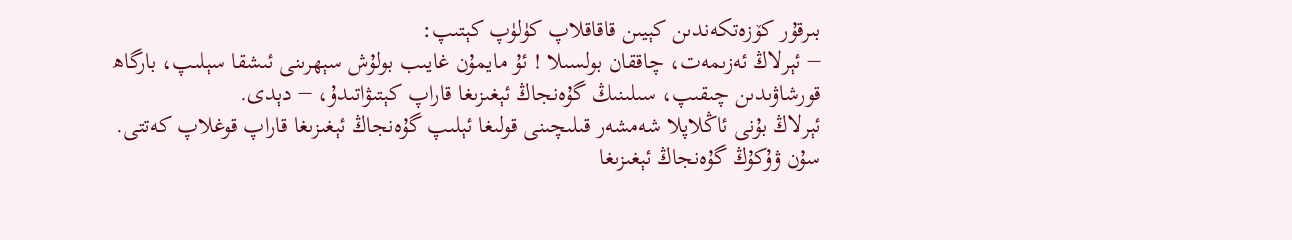بىرقۇر كۆزەتكەندىن كېيىن قاقاقلاپ كۈلۈپ كېتىپ:
− ئېرلاڭ ئەزىمەت، چاققان بولسىلا ! ئۇ مايمۇن غايىب بولۇش سېھرىنى ئىشقا سېلىپ، بارگاھ قورشاۋىدىن چىقىپ، سىلىنىڭ گۇەنجاڭ ئېغىزىغا قاراپ كېتىۋاتىدۇ، − دېدى.
ئېرلاڭ بۇنى ئاڭلاپلا شەمشەر قىلىچىنى قولىغا ئېلىپ گۇەنجاڭ ئېغىزىغا قاراپ قوغلاپ كەتتى.
سۇن ۋۇكۇڭ گۇەنجاڭ ئېغىزىغا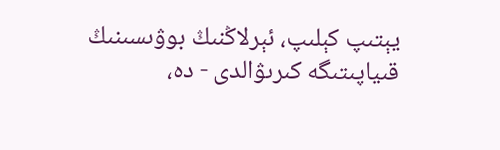يېتىپ كېلىپ، ئېرلاڭنىڭ بوۋىسىنىڭ قىياپىتىگە كىرىۋالدى - دە،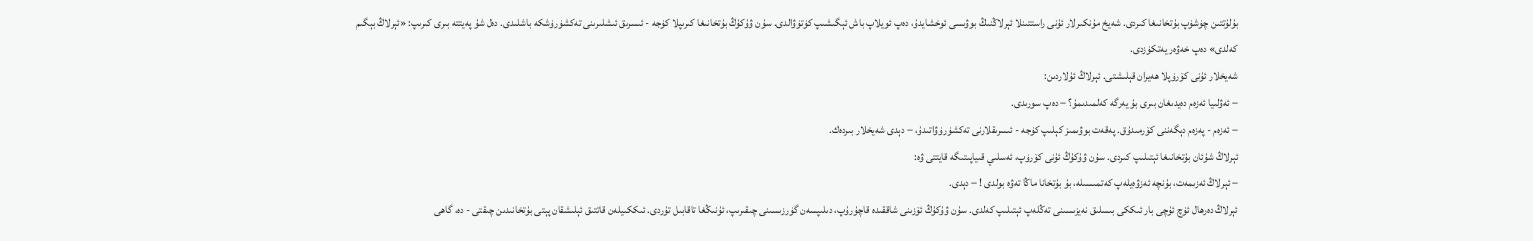بۇلۇتتىن چۈشۈپ بۇتخانىغا كىردى. شەيخ مۇنكىرلار ئۇنى راستتىنلا ئېرلاڭنىڭ بوۋىسى ئوخشايدۇ، دەپ ئويلاپ باش ئېگىشىپ كۈتۈۋالدى. سۇن ۋۇكۇڭ بۇتخانىغا كىرىپلا كۈجە - ئىسرىق ئىشلىرىنى تەكشۈرۈشكە باشلىدى. دەل شۇ پەيتتە بىرى كىرىپ: «ئېرلاڭ بېگىم كەلدى» دەپ خەۋەر يەتكۈزدى.
شەيخلار ئۇنى كۆرۈپلا ھەيران قېلىشتى. ئېرلاڭ ئۇلاردىن:
− ئەۋلىيا ئەزەم دەيدىغان بىرى بۇ يەرگە كەلمىدىمۇ؟ − دەپ سورىدى.
− ئەزەم - پەزەم دېگەننى كۆرمىدۇق. پەقەت بوۋىمىز كېلىپ كۈجە - ئىسرىقلارنى تەكشۈرۈۋاتىدۇ، − دېدى شەيخلار بىردەك.
ئېرلاڭ شۇئان بۇتخانىغا ئېتىلىپ كىردى. سۇن ۋۇكۇڭ ئۇنى كۆرۈپ، ئەسلىي قىياپىتىگە قايتتى ۋە:
− ئېرلاڭ ئەزىمەت، بۇنچە ئەزۋەيلەپ كەتمىسىلە، بۇ بۇتخانا ماڭا تەۋە بولدى ! − دېدى.
ئېرلاڭ دەرھال ئۈچ ئۇچى بار ئىككى بىسلىق نەيزىسىنى تەڭلەپ ئېتىلىپ كەلدى. سۇن ۋۇكۇڭ ئۆزىنى شاققىدە قاچۇرۇپ، دىلىپسەن گۈرزىسىنى چىقىرىپ، ئۇنىڭغا تاقابىل تۇردى. ئىككىيلەن قاتتىق ئېلىشقان پېتى بۇتخانىدىن چىقتى - دە، گاھى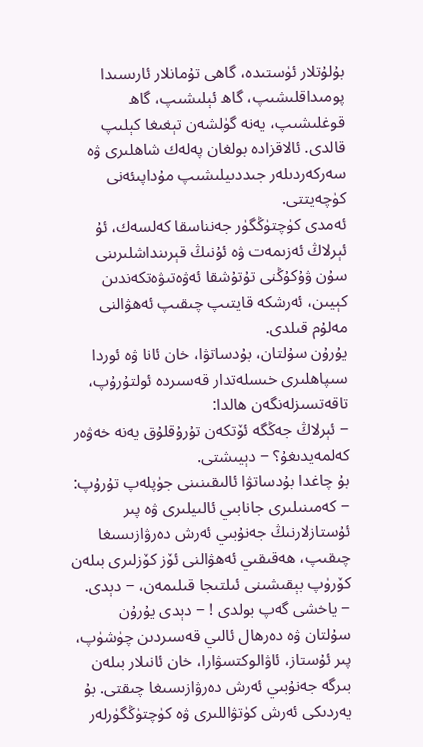بۇلۇتلار ئۈستىدە، گاھى تۇمانلار ئارىسىدا پومىداقلىشىپ، گاھ ئېلىشىپ، گاھ قوغلىشىپ، يەنە گۈلشەن تېغىغا كېلىپ قالدى. ئالاقزادە بولغان پەلەك شاھلىرى ۋە سەركەردىلەر جىددىيلىشىپ مۇداپىئەنى كۈچەيتتى.
ئەمدى كۈچتۈڭگۈر جەنناسقا كەلسەك، ئۇ ئېرلاڭ ئەزىمەت ۋە ئۇنىڭ قېرىنداشلىرىنى سۇن ۋۇكۇڭنى تۇتۇشقا ئەۋەتىۋەتكەندىن كېيىن، ئەرشكە قايتىپ چىقىپ ئەھۋالنى مەلۇم قىلدى.
يۇرۇن سۇلتان، بۇدساتۋا، خان ئانا ۋە ئوردا سىپاھلىرى خىسلەتدار قەسىردە ئولتۇرۇپ، تاقەتسىزلەنگەن ھالدا:
− ئېرلاڭ جەڭگە ئۆتكەن تۇرۇقلۇق يەنە خەۋەر كەلمەيدىغۇ؟ − دېيىشتى.
بۇ چاغدا بۇدساتۋا ئالىقىنىنى جۈپلەپ تۇرۇپ:
− كەمىنىلىرى جانابىي ئالىيلىرى ۋە پىر ئۇستازلارنىڭ جەنۇبىي ئەرش دەرۋازىسىغا چىقىپ، ھەقىقىي ئەھۋالنى ئۆز كۆزلىرى بىلەن كۆرۈپ بېقىشىنى ئىلتىجا قىلىمەن، − دېدى.
− ياخشى گەپ بولدى ! − دېدى يۇرۇن سۇلتان ۋە دەرھال ئالىي قەسىردىن چۈشۈپ، پىر ئۇستاز، ئاۋالوكتسۋارا، خان ئانىلار بىلەن بىرگە جەنۇبىي ئەرش دەرۋازىسىغا چىقتى. بۇ يەردىكى ئەرش كۈتۋاللىرى ۋە كۈچتۈڭگۈرلەر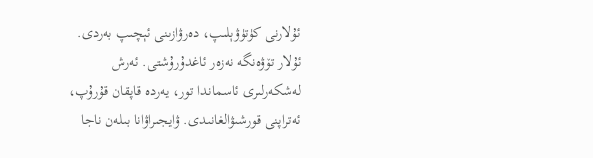ئۇلارنى كۈتۈۋېلىپ، دەرۋازىنى ئېچىپ بەردى. ئۇلار تۆۋەنگە نەزەر ئاغدۇرۇشتى. ئەرش لەشكەرلىرى ئاسماندا تور، يەردە قاپقان قۇرۇپ، ئەتراپنى قورشىۋالغانىدى. ۋايجىراۋانا بىلەن ناجا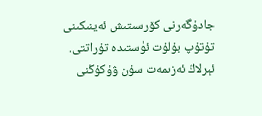جادۇگەرنى كۆرسىتىش ئەينىكىنى تۇتۇپ بۇلۇت ئۈستىدە تۇراتتى. ئېرلاڭ ئەزىمەت سۇن ۋۇكۇڭنى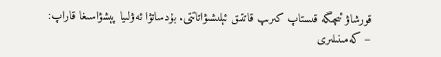قورشاۋ ئىچىگە قىستاپ كىرىپ قاتتىق ئېلىشىۋاتاتتى. بۇدساتۋا ئەۋلىيا پېشۋاسىغا قاراپ:
− كەمىنىلىرى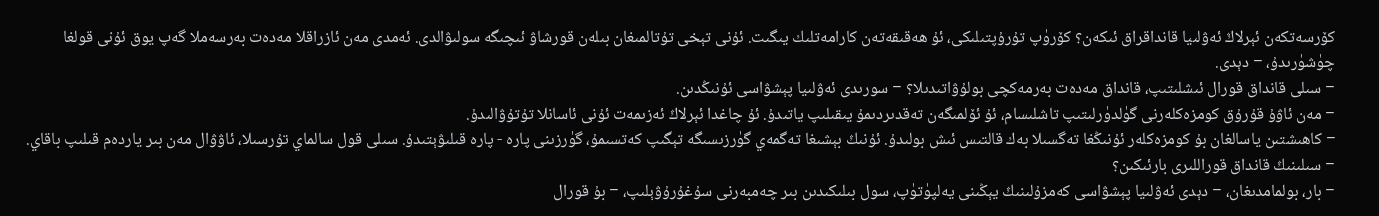كۆرسەتكەن ئېرلاڭ ئەۋلىيا قانداقراق ئىكەن؟ كۆرۈپ تۇرۇپتىلىكى، ئۇ ھەقىقەتەن كارامەتلىك يىگىت. ئۇنى تېخى تۇتالمىغان بىلەن قورشاۋ ئىچىگە سولىۋالدى. ئەمدى مەن ئازراقلا مەدەت بەرسەملا گەپ يوق ئۇنى قولغا چۈشۈرىدۇ، − دېدى.
− سىلى قانداق قورال ئىشلىتىپ، قانداق مەدەت بەرمەكچى بولۇۋاتىدىلا؟ − سورىدى ئەۋلىيا پېشۋاسى ئۇنىڭدىن.
− مەن ئاۋۇ قۇرۇق كومزەكلەرنى گۈلدۈرلىتىپ تاشلىسام، ئۇ ئۆلمىگەن تەقدىردىمۇ يىقىلىپ ياتىدۇ. ئۇ چاغدا ئېرلاڭ ئەزىمەت ئۇنى ئاسانلا تۇتۇۋالىدۇ.
− كاھىشتىن ياسالغان بۇ كومزەكلەر ئۇنىڭغا تەگسىلا بەك قالتىس ئىش بولىدۇ. ئۇنىڭ بېشىغا تەگمەي گۈرزىسىگە تېگىپ كەتسىمۇ، گۈرزىنى پارە - پارە قىلىۋېتىدۇ. سىلى قول سالماي تۇرسىلا، ئاۋۋال مەن بىر ياردەم قىلىپ باقاي.
− سىلىنىڭ قانداق قوراللىرى بارئىكىن؟
− بار، بولمامدىغان، − دېدى ئەۋلىيا پېشۋاسى كەمزۇلىنىڭ يېڭىنى يەلپۈتۈپ، سول بىلىكىدىن بىر چەمبەرنى سۇغۇرۇۋېلىپ، − بۇ قورال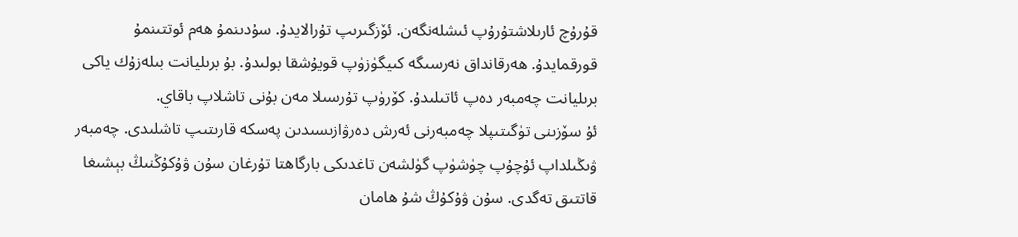قۇرۇچ ئارىلاشتۇرۇپ ئىشلەنگەن. ئۆزگىرىپ تۇرالايدۇ. سۇدىنمۇ ھەم ئوتتىنمۇ قورقمايدۇ. ھەرقانداق نەرسىگە كىيگۈزۈپ قويۇشقا بولىدۇ. بۇ برىليانت بىلەزۇك ياكى برىليانت چەمبەر دەپ ئاتىلىدۇ. كۆرۈپ تۇرسىلا مەن بۇنى تاشلاپ باقاي.
ئۇ سۆزىنى تۈگىتىپلا چەمبەرنى ئەرش دەرۋازىسىدىن پەسكە قارىتىپ تاشلىدى. چەمبەر ۋىڭىلداپ ئۇچۇپ چۈشۈپ گۈلشەن تاغدىكى بارگاھتا تۇرغان سۇن ۋۇكۇڭنىڭ بېشىغا قاتتىق تەگدى. سۇن ۋۇكۇڭ شۇ ھامان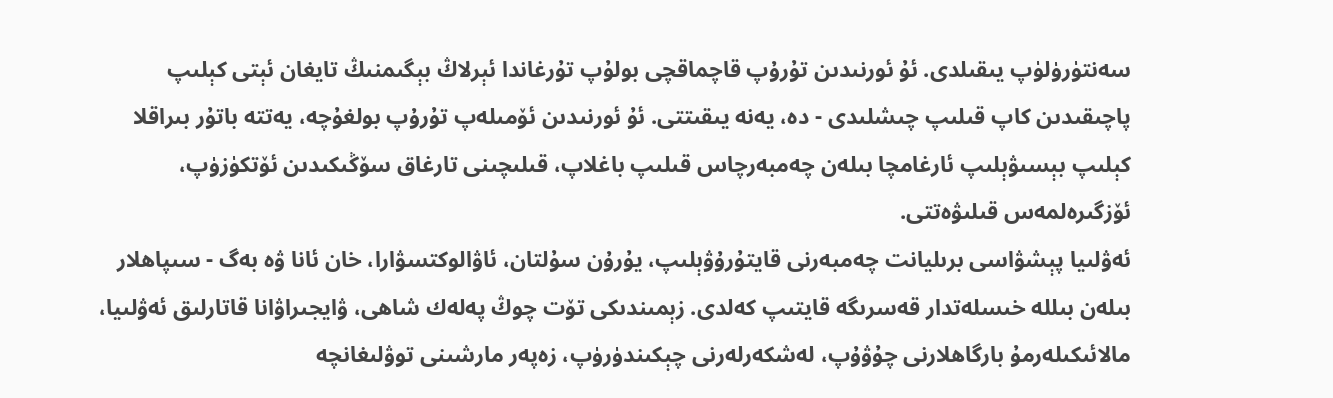سەنتۈرۈلۈپ يىقىلدى. ئۇ ئورنىدىن تۇرۇپ قاچماقچى بولۇپ تۇرغاندا ئېرلاڭ بېگىمنىڭ تايغان ئېتى كېلىپ پاچىقىدىن كاپ قىلىپ چىشلىدى - دە، يەنە يىقىتتى. ئۇ ئورنىدىن ئۆمىلەپ تۇرۇپ بولغۇچە، يەتتە باتۇر بىراقلا كېلىپ بېسىۋېلىپ ئارغامچا بىلەن چەمبەرچاس قىلىپ باغلاپ، قىلىچىنى تارغاق سۆڭىكىدىن ئۆتكۈزۈپ، ئۆزگىرەلمەس قىلىۋەتتى.
ئەۋلىيا پېشۋاسى برىليانت چەمبەرنى قايتۇرۇۋېلىپ، يۇرۇن سۇلتان، ئاۋالوكتسۋارا، خان ئانا ۋە بەگ - سىپاھلار بىلەن بىللە خىسلەتدار قەسرىگە قايتىپ كەلدى. زېمىندىكى تۆت چوڭ پەلەك شاھى، ۋايجىراۋانا قاتارلىق ئەۋلىيا، مالائىكىلەرمۇ بارگاھلارنى چۇۋۇپ، لەشكەرلەرنى چېكىندۈرۈپ، زەپەر مارشىنى توۋلىغانچە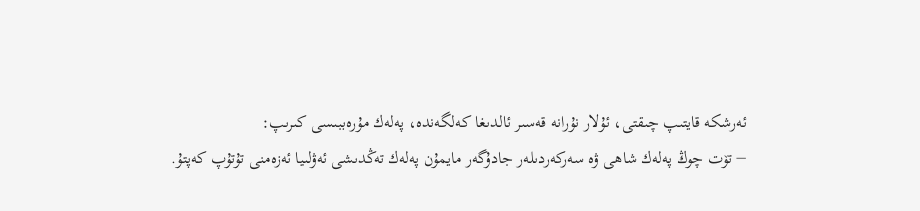ئەرشكە قايتىپ چىقتى، ئۇلار نۇرانە قەسىر ئالدىغا كەلگەندە، پەلەك مۇرەببىسى كىرىپ:
− تۆت چوڭ پەلەك شاھى ۋە سەركەردىلەر جادۇگەر مايمۇن پەلەك تەڭدىشى ئەۋلىيا ئەزەمنى تۇتۇپ كەپتۇ.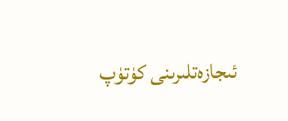ئىجازەتلىرىنى كۈتۈپ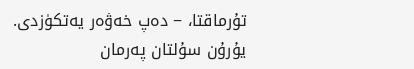تۇرماقتا، − دەپ خەۋەر يەتكۈزدى.
يۇرۇن سۇلتان پەرمان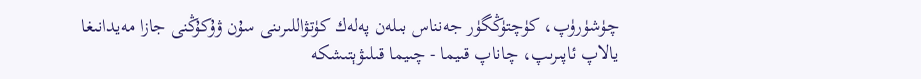چۈشۈرۈپ، كۈچتۈڭگۈر جەنناس بىلەن پەلەك كۈتۋاللىرىنى سۇن ۋۇكۇڭنى جازا مەيدانىغا يالاپ ئاپىرىپ، چاناپ قىيما - چىيما قىلىۋېتىشكە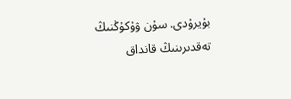بۇيرۇدى. سۇن ۋۇكۇڭنىڭ تەقدىرىنىڭ قانداق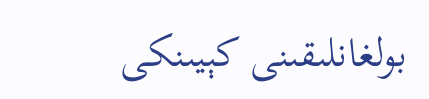بولغانلىقىنى كېيىنكى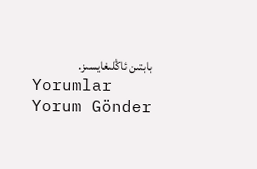بابتىن ئاڭلىغايسىز.
Yorumlar
Yorum Gönder